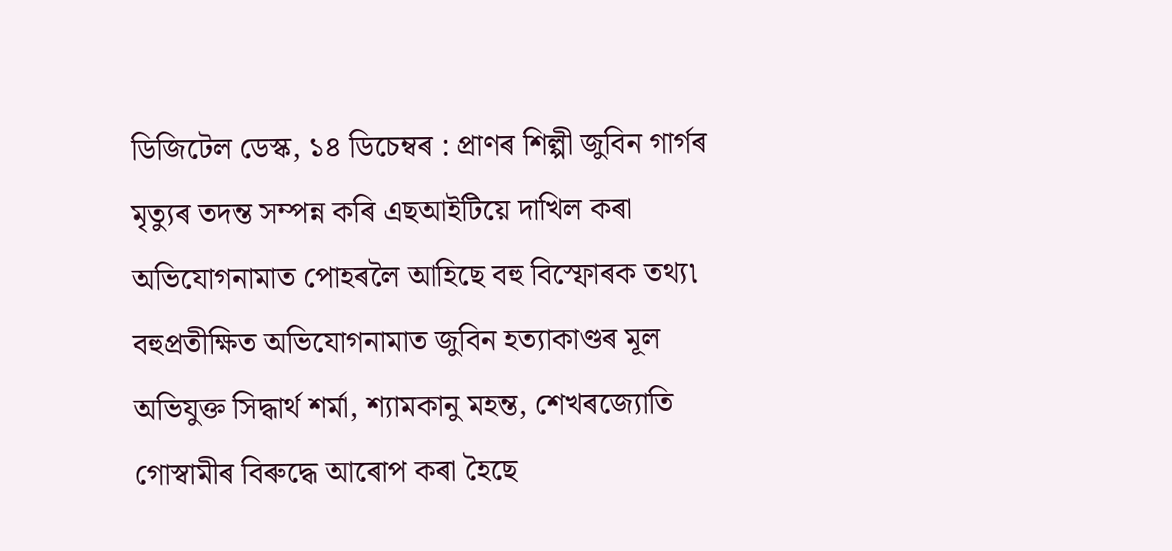ডিজিটেল ডেস্ক, ১৪ ডিচেম্বৰ : প্রাণৰ শিল্পী জুবিন গার্গৰ মৃত্যুৰ তদন্ত সম্পন্ন কৰি এছআইটিয়ে দাখিল কৰা অভিযোগনামাত পোহৰলৈ আহিছে বহু বিস্ফোৰক তথ্য৷ বহুপ্রতীক্ষিত অভিযোগনামাত জুবিন হত্যাকাণ্ডৰ মূল অভিযুক্ত সিদ্ধার্থ শর্মা, শ্যামকানু মহন্ত, শেখৰজ্যোতি গোস্বামীৰ বিৰুদ্ধে আৰোপ কৰা হৈছে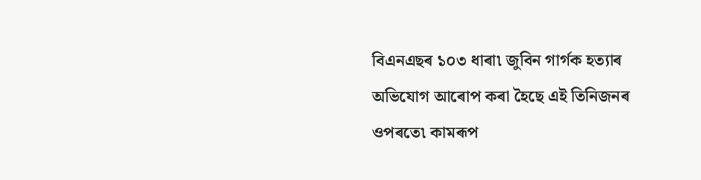বিএনএছৰ ১০৩ ধাৰা৷ জুবিন গার্গক হত্যাৰ অভিযোগ আৰোপ কৰা হৈছে এই তিনিজনৰ ওপৰতে৷ কামৰূপ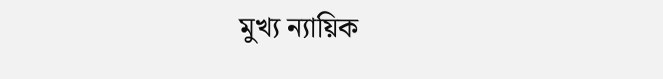মুখ্য ন্যায়িক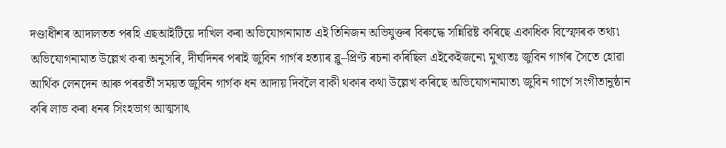দণ্ডাধীশৰ আদালতত পৰহি এছআইটিয়ে দাখিল কৰা অভিযোগনামাত এই তিনিজন অভিযুক্তৰ বিৰুদ্ধে সন্নিৱিষ্ট কৰিছে একাধিক বিস্ফোৰক তথ্য৷
অভিযোগনামাত উল্লেখ কৰা অনুসৰি, দীর্ঘদিনৰ পৰাই জুবিন গার্গৰ হত্যাৰ ব্লু–প্রিণ্ট ৰচনা কৰিছিল এইকেইজনে৷ মুখ্যতঃ জুবিন গার্গৰ সৈতে হোৱা আর্থিক লেনদেন আৰু পৰৱর্তী সময়ত জুবিন গার্গক ধন আদায় দিবলৈ বাকী থকাৰ কথা উল্লেখ কৰিছে অভিযোগনামাত৷ জুবিন গার্গে সংগীতানুষ্ঠান কৰি লাভ কৰা ধনৰ সিংহভাগ আত্মসাৎ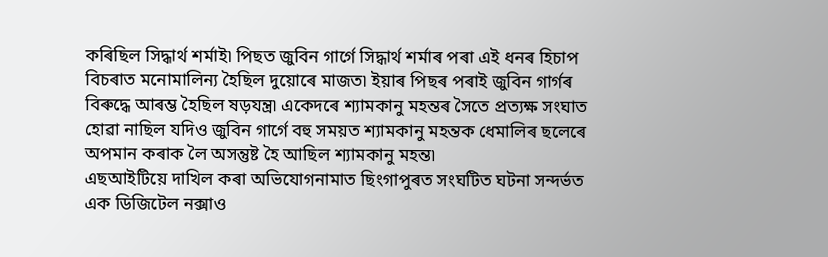কৰিছিল সিদ্ধার্থ শর্মাই৷ পিছত জুবিন গার্গে সিদ্ধার্থ শর্মাৰ পৰা এই ধনৰ হিচাপ বিচৰাত মনোমালিন্য হৈছিল দুয়োৰে মাজত৷ ইয়াৰ পিছৰ পৰাই জুবিন গার্গৰ বিৰুদ্ধে আৰম্ভ হৈছিল ষড়যন্ত্র৷ একেদৰে শ্যামকানু মহন্তৰ সৈতে প্রত্যক্ষ সংঘাত হোৱা নাছিল যদিও জুবিন গার্গে বহু সময়ত শ্যামকানু মহন্তক ধেমালিৰ ছলেৰে অপমান কৰাক লৈ অসন্তুষ্ট হৈ আছিল শ্যামকানু মহন্ত৷
এছআইটিয়ে দাখিল কৰা অভিযোগনামাত ছিংগাপুৰত সংঘটিত ঘটনা সন্দর্ভত এক ডিজিটেল নক্সাও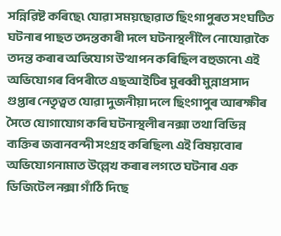সন্নিৱিষ্ট কৰিছে৷ যোৱা সময়ছোৱাত ছিংগাপুৰত সংঘটিত ঘটনাৰ পাছত তদন্তকাৰী দলে ঘটনাস্থলীলৈ নোযোৱাকৈ তদন্ত কৰাৰ অভিযোগ উত্থাপন কৰিছিল বহুজনে৷ এই অভিযোগৰ বিপৰীতে এছআইটিৰ মুৰব্বী মুন্নাপ্রসাদ গুপ্তাৰ নেতৃত্বত যোৱা দুজনীয়া দলে ছিংগাপুৰ আৰক্ষীৰ সৈতে যোগাযোগ কৰি ঘটনাস্থলীৰ নক্সা তথা বিভিন্ন ব্যক্তিৰ জবানবন্দী সংগ্রহ কৰিছিল৷ এই বিষয়বোৰ অভিযোগনামাত উল্লেখ কৰাৰ লগতে ঘটনাৰ এক ডিজিটেল নক্সা গাঁঠি দিছে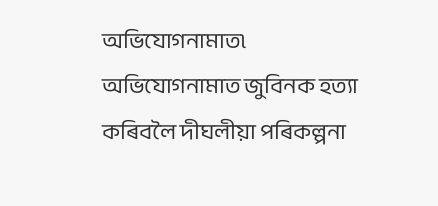অভিযোগনামাত৷
অভিযোগনামাত জুবিনক হত্যা কৰিবলৈ দীঘলীয়া পৰিকল্পনা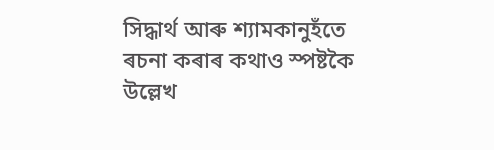সিদ্ধার্থ আৰু শ্যামকানুহঁতে ৰচনা কৰাৰ কথাও স্পষ্টকৈ উল্লেখ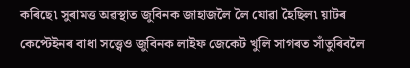কৰিছে৷ সুৰামত্ত অৱস্থাত জুবিনক জাহাজলৈ লৈ যোৱা হৈছিল৷ য়াটৰ কেপ্টেইনৰ বাধা সত্ত্বেও জুবিনক লাইফ জেকেট খুলি সাগৰত সাঁতুৰিবলৈ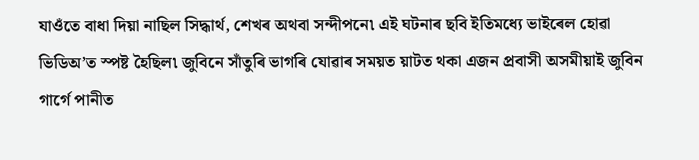যাওঁতে বাধা দিয়া নাছিল সিদ্ধার্থ, শেখৰ অথবা সন্দীপনে৷ এই ঘটনাৰ ছবি ইতিমধ্যে ভাইৰেল হোৱা ভিডিঅ’ত স্পষ্ট হৈছিল৷ জুবিনে সাঁতুৰি ভাগৰি যোৱাৰ সময়ত য়াটত থকা এজন প্রবাসী অসমীয়াই জুবিন গার্গে পানীত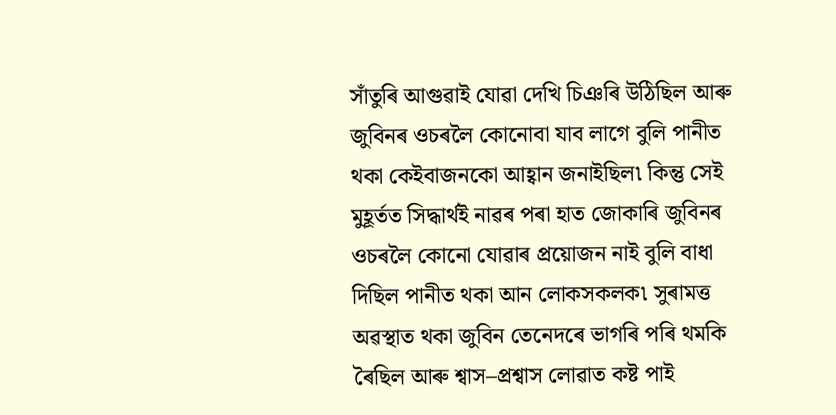সাঁতুৰি আগুৱাই যোৱা দেখি চিঞৰি উঠিছিল আৰু জুবিনৰ ওচৰলৈ কোনোবা যাব লাগে বুলি পানীত থকা কেইবাজনকো আহ্বান জনাইছিল৷ কিন্তু সেই মুহূর্তত সিদ্ধার্থই নাৱৰ পৰা হাত জোকাৰি জুবিনৰ ওচৰলৈ কোনো যোৱাৰ প্রয়োজন নাই বুলি বাধা দিছিল পানীত থকা আন লোকসকলক৷ সুৰামত্ত অৱস্থাত থকা জুবিন তেনেদৰে ভাগৰি পৰি থমকি ৰৈছিল আৰু শ্বাস–প্রশ্বাস লোৱাত কষ্ট পাই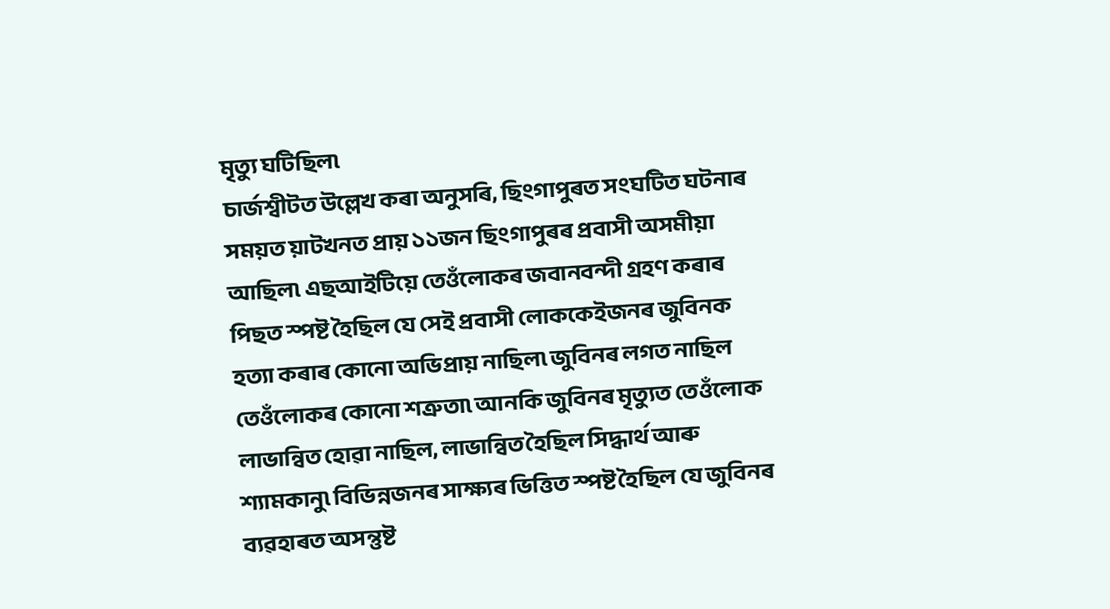মৃত্যু ঘটিছিল৷
চার্জশ্বীটত উল্লেখ কৰা অনুসৰি, ছিংগাপুৰত সংঘটিত ঘটনাৰ সময়ত য়াটখনত প্রায় ১১জন ছিংগাপুৰৰ প্রবাসী অসমীয়া আছিল৷ এছআইটিয়ে তেওঁলোকৰ জবানবন্দী গ্রহণ কৰাৰ পিছত স্পষ্ট হৈছিল যে সেই প্রবাসী লোককেইজনৰ জুবিনক হত্যা কৰাৰ কোনো অভিপ্রায় নাছিল৷ জুবিনৰ লগত নাছিল তেওঁলোকৰ কোনো শত্রুতা৷ আনকি জুবিনৰ মৃত্যুত তেওঁলোক লাভান্বিত হোৱা নাছিল, লাভান্বিত হৈছিল সিদ্ধার্থ আৰু শ্যামকানু৷ বিভিন্নজনৰ সাক্ষ্যৰ ভিত্তিত স্পষ্ট হৈছিল যে জুবিনৰ ব্যৱহাৰত অসন্তুষ্ট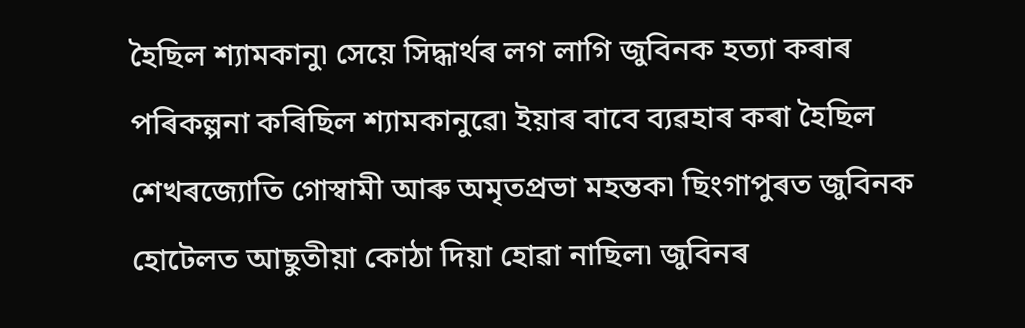হৈছিল শ্যামকানু৷ সেয়ে সিদ্ধার্থৰ লগ লাগি জুবিনক হত্যা কৰাৰ পৰিকল্পনা কৰিছিল শ্যামকানুৱে৷ ইয়াৰ বাবে ব্যৱহাৰ কৰা হৈছিল শেখৰজ্যোতি গোস্বামী আৰু অমৃতপ্রভা মহন্তক৷ ছিংগাপুৰত জুবিনক হোটেলত আছুতীয়া কোঠা দিয়া হোৱা নাছিল৷ জুবিনৰ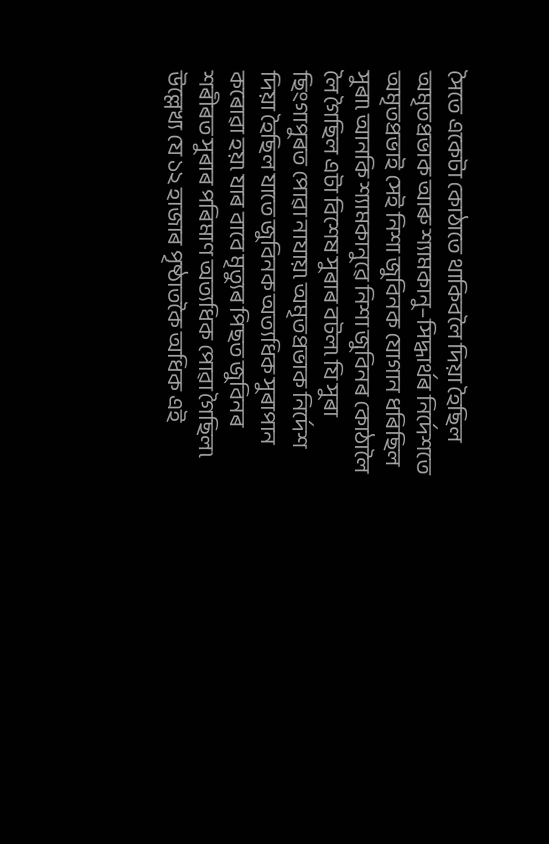সৈতে একেটা কোঠাতে থাকিবলৈ দিয়া হৈছিল অমৃতপ্রভাক আৰু শ্যামকানু–সিদ্ধার্থৰ নির্দেশতে অমৃতপ্রভাই সেই নিশা জুবিনক যোগান ধৰিছিল সুৰা৷ আনকি শ্যামকানুৱে নিশা জুবিনৰ কোঠালৈ লৈ গৈছিল এটা বিশেষ সুৰাৰ বটল৷ যি সুৰা ছিংগাপুৰত পোৱা নাযায়৷ অমৃতপ্রভাক নির্দেশ দিয়া হৈছিল যাতে জুবিনক অত্যধিক সুৰাপান কৰোৱা হয়৷ যাৰ বাবে মৃত্যুৰ পিছত জুবিনৰ শৰীৰত সুৰাৰ পৰিমাণ অত্যধিক পোৱা গৈছিল৷
উল্লেখ্য যে ১২ হাজাৰ পৃষ্ঠাতকৈ অধিক এই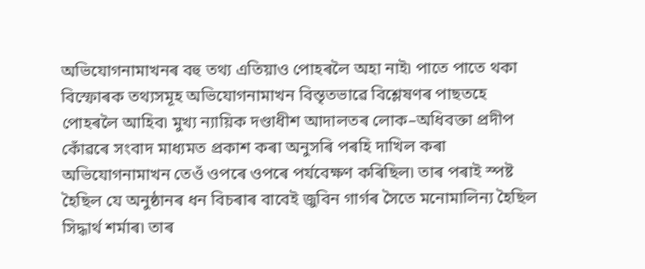অভিযোগনামাখনৰ বহু তথ্য এতিয়াও পোহৰলৈ অহা নাই৷ পাতে পাতে থকা বিস্ফোৰক তথ্যসমূহ অভিযোগনামাখন বিস্তৃতভাৱে বিশ্লেষণৰ পাছতহে পোহৰলৈ আহিব৷ মুখ্য ন্যায়িক দণ্ডাধীশ আদালতৰ লোক–অধিবক্তা প্রদীপ কোঁৱৰে সংবাদ মাধ্যমত প্রকাশ কৰা অনুসৰি পৰহি দাখিল কৰা অভিযোগনামাখন তেওঁ ওপৰে ওপৰে পর্যবেক্ষণ কৰিছিল৷ তাৰ পৰাই স্পষ্ট হৈছিল যে অনুষ্ঠানৰ ধন বিচৰাৰ বাবেই জুবিন গার্গৰ সৈতে মনোমালিন্য হৈছিল সিদ্ধার্থ শর্মাৰ৷ তাৰ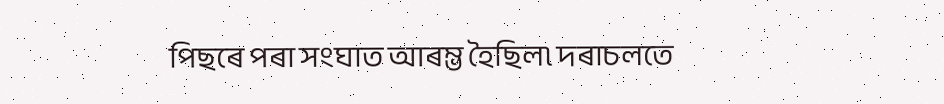পিছৰে পৰা সংঘাত আৰম্ভ হৈছিল৷ দৰাচলতে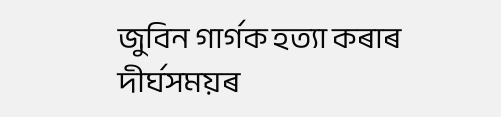জুবিন গার্গক হত্যা কৰাৰ দীর্ঘসময়ৰ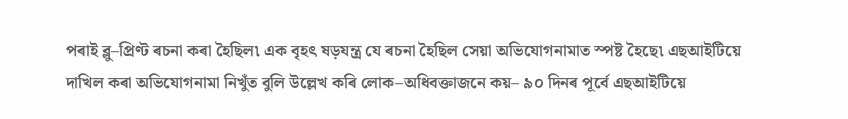পৰাই ব্লু–প্রিণ্ট ৰচনা কৰা হৈছিল৷ এক বৃহৎ ষড়যন্ত্র যে ৰচনা হৈছিল সেয়া অভিযোগনামাত স্পষ্ট হৈছে৷ এছআইটিয়ে দাখিল কৰা অভিযোগনামা নিখুঁত বুলি উল্লেখ কৰি লোক–অধিবক্তাজনে কয়– ৯০ দিনৰ পূর্বে এছআইটিয়ে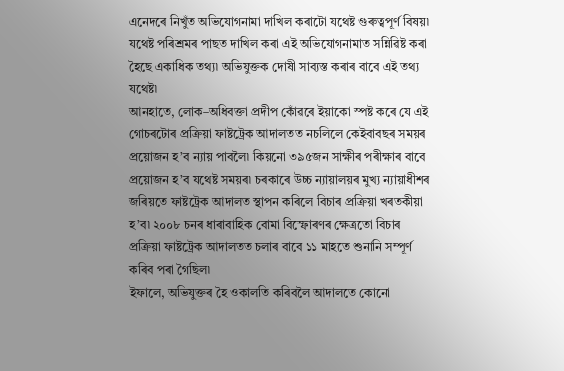এনেদৰে নিখুঁত অভিযোগনামা দাখিল কৰাটো যথেষ্ট গুৰুত্বপূর্ণ বিষয়৷ যথেষ্ট পৰিশ্রমৰ পাছত দাখিল কৰা এই অভিযোগনামাত সন্নিৱিষ্ট কৰা হৈছে একাধিক তথ্য৷ অভিযুক্তক দোষী সাব্যস্ত কৰাৰ বাবে এই তথ্য যথেষ্ট৷
আনহাতে, লোক–অধিবক্তা প্রদীপ কোঁৱৰে ইয়াকো স্পষ্ট কৰে যে এই গোচৰটোৰ প্রক্রিয়া ফাষ্টট্রেক আদালতত নচলিলে কেইবাবছৰ সময়ৰ প্রয়োজন হ’ব ন্যায় পাবলৈ৷ কিয়নো ৩৯৫জন সাক্ষীৰ পৰীক্ষাৰ বাবে প্রয়োজন হ’ব যথেষ্ট সময়ৰ৷ চৰকাৰে উচ্চ ন্যায়ালয়ৰ মুখ্য ন্যায়াধীশৰ জৰিয়তে ফাষ্টট্রেক আদালত স্থাপন কৰিলে বিচাৰ প্রক্রিয়া খৰতকীয়া হ’ব৷ ২০০৮ চনৰ ধাৰাবাহিক বোমা বিস্ফোৰণৰ ক্ষেত্রতো বিচাৰ প্রক্রিয়া ফাষ্টট্রেক আদালতত চলাৰ বাবে ১১ মাহতে শুনানি সম্পূর্ণ কৰিব পৰা গৈছিল৷
ইফালে, অভিযুক্তৰ হৈ ওকালতি কৰিবলৈ আদালতে কোনো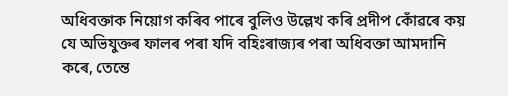অধিবক্তাক নিয়োগ কৰিব পাৰে বুলিও উল্লেখ কৰি প্রদীপ কোঁৱৰে কয় যে অভিযুক্তৰ ফালৰ পৰা যদি বহিঃৰাজ্যৰ পৰা অধিবক্তা আমদানি কৰে, তেন্তে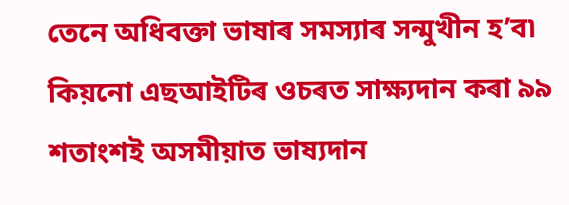তেনে অধিবক্তা ভাষাৰ সমস্যাৰ সন্মুখীন হ’ব৷ কিয়নো এছআইটিৰ ওচৰত সাক্ষ্যদান কৰা ৯৯ শতাংশই অসমীয়াত ভাষ্যদান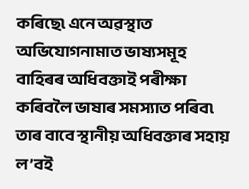কৰিছে৷ এনে অৱস্থাত অভিযোগনামাত ভাষ্যসমূহ বাহিৰৰ অধিবক্তাই পৰীক্ষা কৰিবলৈ ভাষাৰ সমস্যাত পৰিব৷ তাৰ বাবে স্থানীয় অধিবক্তাৰ সহায় ল’বই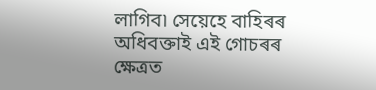লাগিব৷ সেয়েহে বাহিৰৰ অধিবক্তাই এই গোচৰৰ ক্ষেত্রত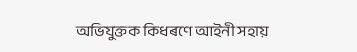অভিযুক্তক কিধৰণে আইনী সহায়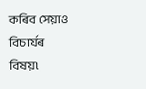কৰিব সেয়াও বিচার্যৰ বিষয়৷